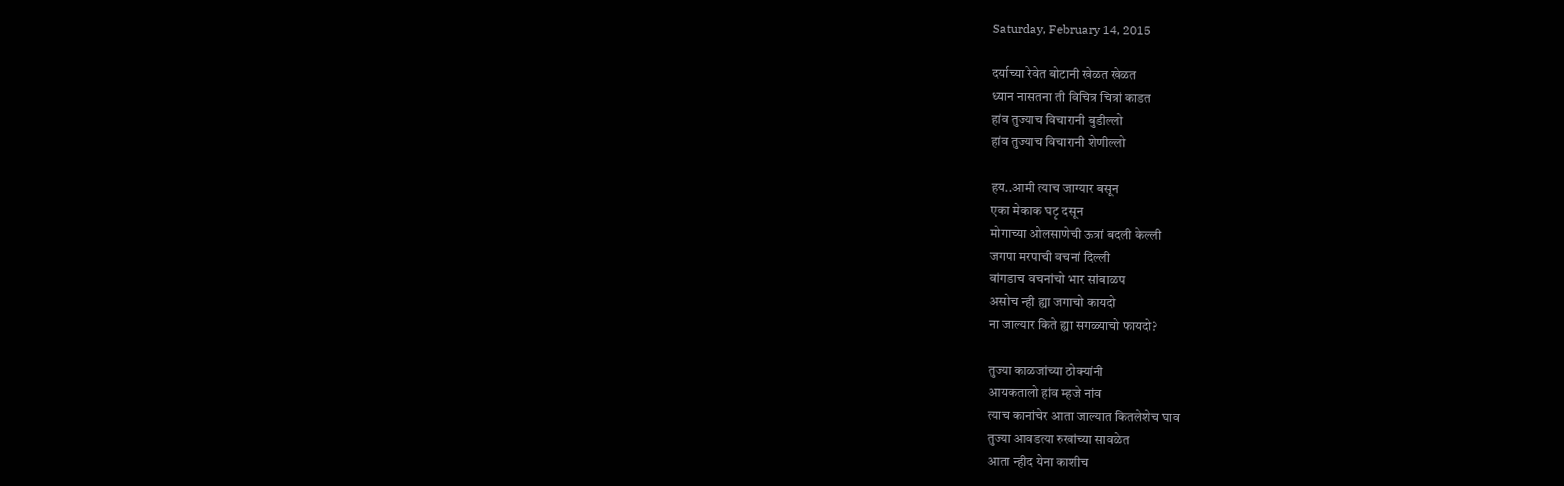Saturday, February 14, 2015

दर्याच्या रेवेत बोटानी खेळत खेळत
ध्यान नासतना ती विचित्र चित्रां काडत
हांव तुज्याच विचारानी बुडील्लो
हांव तुज्याच विचारानी शेणील्लो

हय..आमी त्याच जाग्यार बसून
एका मेकाक घटृ दसून
मोगाच्या ओलसाणेची ऊत्रां बदली केल्ली
जगपा मरपाची वचनां दिल्ली
वांगडाच वचनांचो भार सांबाळप
असोच न्ही ह्या जगाचो कायदो
ना जाल्यार किते ह्या सगळ्याचो फायदो?

तुज्या काळजांच्या ठोक्यांनी
आयकतालो हांव म्हजे नांव
त्याच कानांचेर आता जाल्यात कितलेशेच घाव
तुज्या आवडत्या रुखांच्या सावळेत
आता न्हीद येना काशीच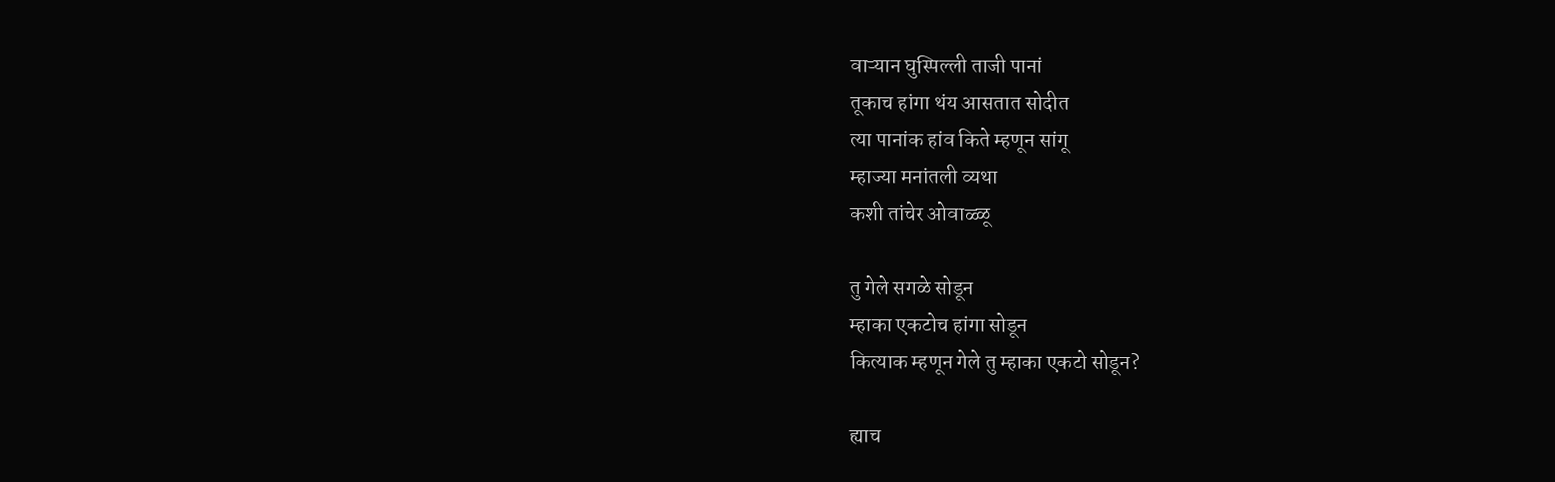वाऱ्यान घुस्पिल्ली ताजी पानां
तूकाच हांगा थंय आसतात सोदीत
त्या पानांक हांव किते म्हणून सांगू
म्हाज्या मनांतली व्यथा
कशी तांचेर ओवाळ्ळू

तु गेले सगळे सोडून
म्हाका एकटोच हांगा सोडून
कित्याक म्हणून गेले तु म्हाका एकटो सोडून?

ह्याच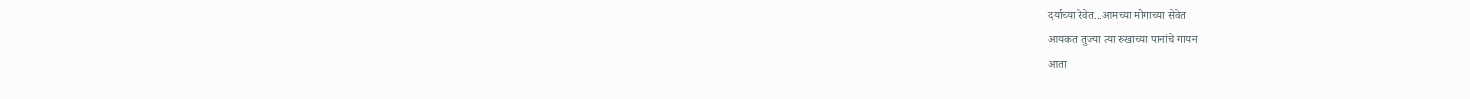दर्याच्या रेवेत...आमच्या मोगाच्या सेवेत
आयकत तुज्या त्या रुखाच्या पानांचे गायन
आता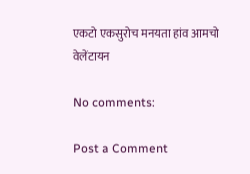एकटो एकसुरोच मनयता हांव आमचो वेलेंटायन

No comments:

Post a Comment